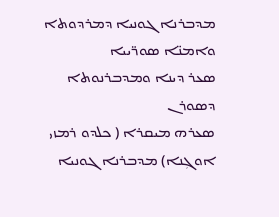ܡܕܒܪܢܐ ܓܘܢܝܐ ܕܡܪܕܘܬܐ ܘܐܡܢ̈ܐ ܣܘܪ̈ܝܝܐ
ܣܥܪ ܕܝܢܐ ܘܡܕܒܪܢܘܬܐ ܕܣܘܪܢ
ܣܥܪܗ ܡܝܩܪܐ ( ܟܠܕܘ ܪܡܙܝ ܐܘܓܼܢܐ) ܡܕܒܪܢܐ ܓܘܢܝܐ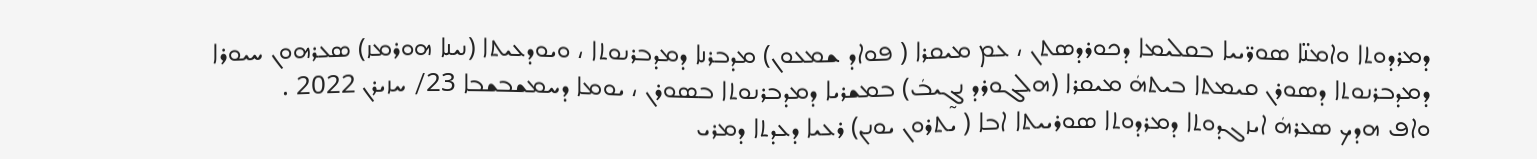ܕܡܪܕܘܬܐ ܘܐܡܢ̈ܐ ܣܘܪ̈ܝܝܐ ܒܩܠܝܡܐ ܕܟܘܪܕܣܬܢ ، ܥܡ ܡܝܩܪܐ ( ܦܘܐܕ ܫܡܥܘܢ) ܡܕܒܪܢܐ ܕܡܕܒܪܢܘܬܐ ، ܘܝܘܕܥܝܬܐ (ܢܝܢܐ ܗܘܪܡܙ) ܣܥܪܗܘܢ ܚܝܘܪܐ ܕܡܕܒܪܢܘܬܐ ܕܣܘܪܢ ܩܝܡܬܐ ܒܝܬܗܿ ܡܝܩܪܐ (ܗܠܓܘܪܕ ܢܓ̰ܝܒܿ) ܒܡܫܪܝܐ ܕܡܕܒܪܢܘܬܐ ܒܣܘܪܢ ، ܝܘܡܐ ܕܚܡܫܒܫܒܐ 23/ ܚܙܝܪܢ 2022 .
ܘܐܦ ܗܕܟ ܣܥܪܗܿ ܐܝܙܓܕܘܬܐ ܕܡܪܕܘܬܐ ܣܘܪܝܝܬܐ ܐܒܐ ( ܝܬܪܘܢ ܝܘܢܢ) ܪܥܝܐ ܕܥܕܬܐ ܕܡܪܝ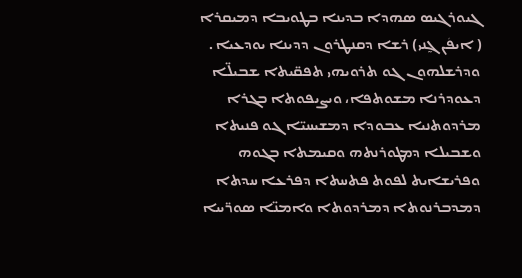ܓܝܘܪܓܝܣ ܣܗܕܐ ܒܕܝܢܐ ܒܛܘܝܒܐ ܕܡܝܩܪܐ ( ܐܝܦܿܢ ܓ̰ܢܝ) ܪܫܐ ܕܩܢܛܪܘܢ ܕܕܝܢܐ ܝܘܕܥܝܐ .
ܘܕܪܫܠܗܘܢ ܓܘ ܬܪܘܝܗܝ ܬܦܩ̈ܝܬܐ ܫܒܝܠ̈ܐ ܕܥܘܕܪܢܐ ܡܫܘܬܦܐ، ܘܝܨܝܦܘܬܐ ܒܓܪܐ ܡܪܕܘܬܢܝܐ ܥܒܘܕܐ ܕܡܫܝܚܝ̈ܐ ܓܘ ܦܢܝܬܐ ܘܫܒܝܠܐ ܕܡܛܘܪܢܬܗ ܘܩܝܡܬܐ ܒܓܘܗ ܘܦܪܝܫܐܝܬ ܠܦܘܬ ܦܬܚܬܐ ܕܦܪܥܐ ܚܕܬܐ ܕܡܕܒܪܢܘܬܐ ܕܡܪܕܘܬܐ ܘܐܡܢ̈ܐ ܣܘܪ̈ܝܝܐ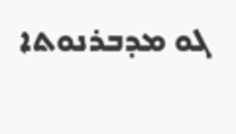ܓܘ ܡܕܒܪܢܘܬܐ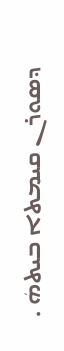ܕܣܘܪܢ ܩܝܡܬܐ ܒܝܬܗܿ .